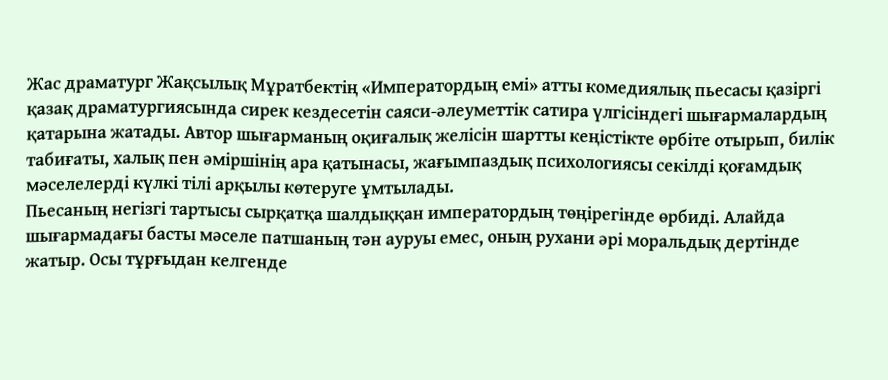Жас драматург Жақсылық Мұратбектің «Императордың емі» атты комедиялық пьесасы қазіргі қазақ драматургиясында сирек кездесетін саяси-әлеуметтік сатира үлгісіндегі шығармалардың қатарына жатады. Автор шығарманың оқиғалық желісін шартты кеңістікте өрбіте отырып, билік табиғаты, халық пен әміршінің ара қатынасы, жағымпаздық психологиясы секілді қоғамдық мәселелерді күлкі тілі арқылы көтеруге ұмтылады.
Пьесаның негізгі тартысы сырқатқа шалдыққан императордың төңірегінде өрбиді. Алайда шығармадағы басты мәселе патшаның тән ауруы емес, оның рухани әрі моральдық дертінде жатыр. Осы тұрғыдан келгенде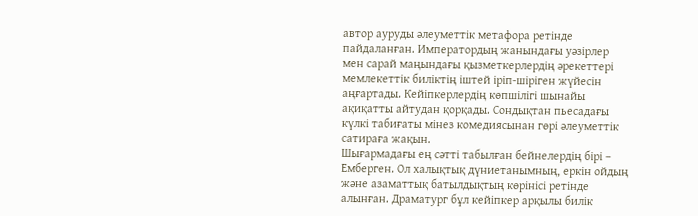автор ауруды әлеуметтік метафора ретінде пайдаланған. Императордың жанындағы уәзірлер мен сарай маңындағы қызметкерлердің әрекеттері мемлекеттік биліктің іштей іріп-шіріген жүйесін аңғартады. Кейіпкерлердің көпшілігі шынайы ақиқатты айтудан қорқады. Сондықтан пьесадағы күлкі табиғаты мінез комедиясынан гөрі әлеуметтік сатираға жақын.
Шығармадағы ең сәтті табылған бейнелердің бірі – Емберген. Ол халықтық дүниетанымның, еркін ойдың және азаматтық батылдықтың көрінісі ретінде алынған. Драматург бұл кейіпкер арқылы билік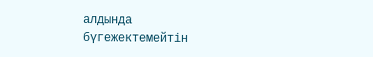алдында бүгежектемейтін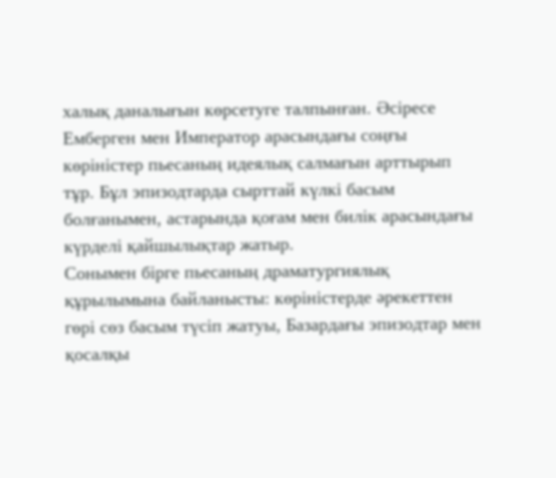халық даналығын көрсетуге талпынған. Әсіресе Емберген мен Император арасындағы соңғы көріністер пьесаның идеялық салмағын арттырып тұр. Бұл эпизодтарда сырттай күлкі басым болғанымен, астарында қоғам мен билік арасындағы күрделі қайшылықтар жатыр.
Сонымен бірге пьесаның драматургиялық құрылымына байланысты: көріністерде әрекеттен гөрі сөз басым түсіп жатуы, Базардағы эпизодтар мен қосалқы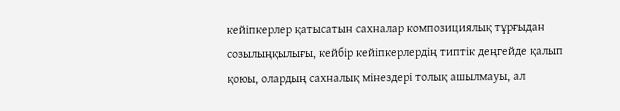кейіпкерлер қатысатын сахналар композициялық тұрғыдан созылыңқылығы, кейбір кейіпкерлердің типтік деңгейде қалып қоюы, олардың сахналық мінездері толық ашылмауы, ал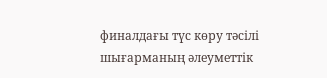финалдағы түс көру тәсілі шығарманың әлеуметтік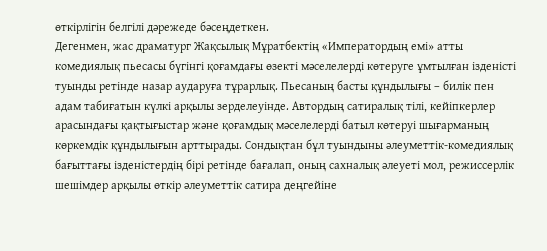өткірлігін белгілі дәрежеде бәсеңдеткен.
Дегенмен, жас драматург Жақсылық Мұратбектің «Императордың емі» атты комедиялық пьесасы бүгінгі қоғамдағы өзекті мәселелерді көтеруге ұмтылған ізденісті туынды ретінде назар аударуға тұрарлық. Пьесаның басты құндылығы – билік пен адам табиғатын күлкі арқылы зерделеуінде. Автордың сатиралық тілі, кейіпкерлер арасындағы қақтығыстар және қоғамдық мәселелерді батыл көтеруі шығарманың көркемдік құндылығын арттырады. Сондықтан бұл туындыны әлеуметтік-комедиялық бағыттағы ізденістердің бірі ретінде бағалап, оның сахналық әлеуеті мол, режиссерлік шешімдер арқылы өткір әлеуметтік сатира деңгейіне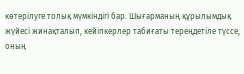көтерілуге толық мүмкіндігі бар. Шығарманың құрылымдық жүйесі жинақталып, кейіпкерлер табиғаты тереңдетіле түссе, оның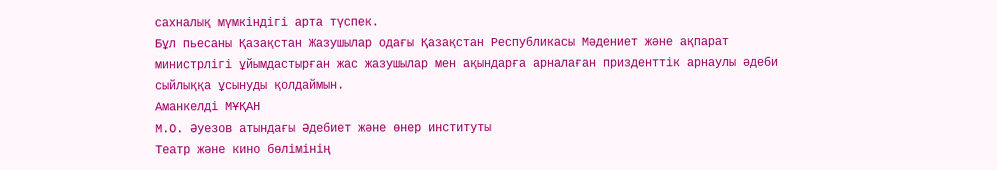сахналық мүмкіндігі арта түспек.
Бұл пьесаны Қазақстан Жазушылар одағы Қазақстан Республикасы Мәдениет және ақпарат министрлігі ұйымдастырған жас жазушылар мен ақындарға арналаған призденттік арнаулы әдеби сыйлыққа ұсынуды қолдаймын.
Аманкелді МҰҚАН
М.О. Әуезов атындағы Әдебиет және өнер институты
Театр және кино бөлімінің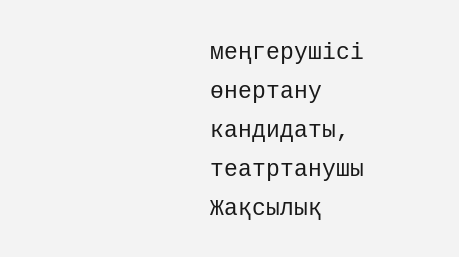меңгерушісі
өнертану кандидаты, театртанушы
Жақсылық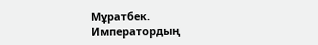Мұратбек. Императордың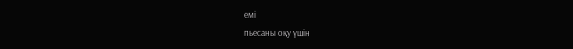емі
пьесаны оқу үшін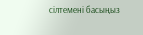сілтемені басыңыз